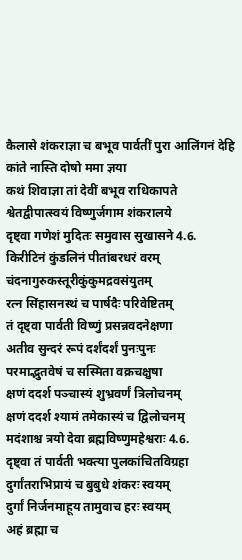कैलासे शंकराज्ञा च बभूव पार्वतीं पुरा आलिंगनं देहि कांते नास्ति दोषो ममा ज्ञया
कथं शिवाज्ञा तां देवीं बभूव राधिकापते
श्वेतद्वीपात्स्वयं विष्णुर्जगाम शंकरालये
दृष्ट्वा गणेशं मुदितः समुवास सुखासने 4.6.
किरीटिनं कुंडलिनं पीतांबरधरं वरम्
चंदनागुरुकस्तूरीकुंकुमद्रवसंयुतम्
रत्न सिंहासनस्थं च पार्षदैः परिवेष्टितम्
तं दृष्ट्वा पार्वती विष्णुं प्रसन्नवदनेक्षणा
अतीव सुन्दरं रूपं दर्शंदर्शं पुनःपुनः
परमाद्भुतवेषं च सस्मिता वक्रचक्षुषा
क्षणं ददर्श पञ्चास्यं शुभ्रवर्णं त्रिलोचनम्
क्षणं ददर्श श्यामं तमेकास्यं च द्विलोचनम्
मदंशाश्च त्रयो देवा ब्रह्मविष्णुमहेश्वराः 4.6.
दृष्ट्वा तं पार्वती भक्त्या पुलकांचितविग्रहा
दुर्गांतराभिप्रायं च बुबुधे शंकरः स्वयम्
दुर्गां निर्जनमाहूय तामुवाच हरः स्वयम्
अहं ब्रह्मा च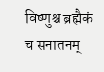विष्णुश्च ब्रह्मैकं च सनातनम्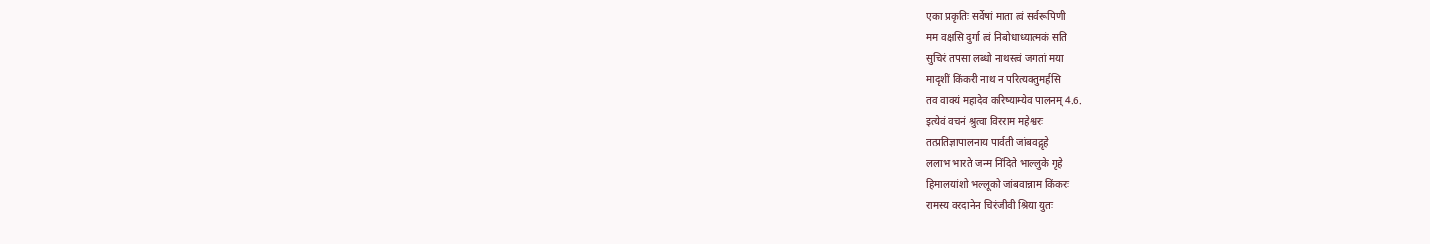एका प्रकृतिः सर्वेषां माता त्वं सर्वरूपिणी
मम वक्षसि दुर्गा त्वं निबोधाध्यात्मकं सति
सुचिरं तपसा लब्धो नाथस्त्वं जगतां मया
मादृशीं किंकरी नाथ न परित्यक्तुमर्हसि
तव वाक्यं महादेव करिष्याम्येव पालनम् 4.6.
इत्येवं वचनं श्रुत्वा विरराम महेश्वरः
तत्प्रतिज्ञापालनाय पार्वती जांबवद्गृहे
ललाभ भारते जन्म निंदिते भाल्लुके गृहे
हिमालयांशो भल्लूको जांबवान्नाम किंकरः
रामस्य वरदानेन चिरंजीवी श्रिया युतः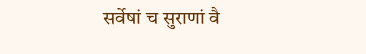सर्वेषां च सुराणां वै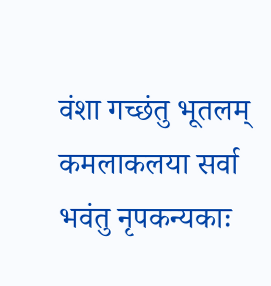वंशा गच्छंतु भूतलम्
कमलाकलया सर्वा भवंतु नृपकन्यकाः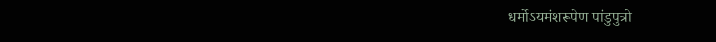धर्मोऽयमंशरूपेण पांडुपुत्रो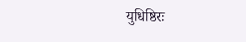युधिष्ठिरः